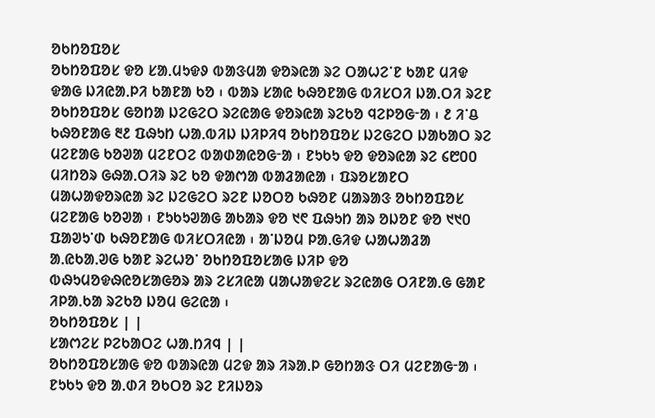ᱚᱠᱴᱚᱯᱚᱥ
ᱚᱠᱴᱚᱯᱚᱥ ᱫᱚ ᱥᱟᱹᱢᱩᱫᱽ ᱵᱟᱝᱢᱟ ᱫᱚᱨᱭᱟ ᱨᱮ ᱛᱟᱦᱮᱸᱱ ᱠᱟᱱ ᱢᱤᱫ ᱫᱟᱜ ᱡᱤᱭᱟᱹᱞᱤ ᱠᱟᱱᱟ ᱠᱚ ᱾ ᱵᱟᱨ ᱥᱟᱭ ᱠᱷᱚᱱᱟᱜ ᱵᱤᱥᱛᱤ ᱡᱟᱹᱛᱤ ᱨᱮᱱ ᱚᱠᱴᱚᱯᱚᱥ ᱜᱚᱴᱟ ᱡᱮᱜᱮᱛ ᱨᱮᱭᱟᱜ ᱫᱚᱨᱭᱟ ᱨᱮᱠᱚ ᱧᱮᱞᱚᱜᱼᱟ ᱾ ᱒ ᱤᱸᱪ ᱠᱷᱚᱱᱟᱜ ᱓᱒ ᱯᱷᱩᱴ ᱦᱟᱹᱵᱤᱡ ᱡᱤᱞᱤᱧ ᱚᱠᱴᱚᱯᱚᱥ ᱡᱮᱜᱮᱛ ᱡᱟᱠᱟᱛ ᱨᱮ ᱢᱮᱱᱟᱜ ᱠᱚᱣᱟ ᱢᱮᱱᱛᱮ ᱵᱟᱰᱟᱭᱚᱜᱼᱟ ᱾ ᱱᱩᱠᱩ ᱫᱚ ᱫᱚᱨᱭᱟ ᱨᱮ ᱔᱘᱐᱐ ᱢᱤᱴᱚᱨ ᱜᱷᱟᱹᱛᱤᱨ ᱨᱮ ᱠᱚ ᱫᱟᱬᱟ ᱵᱟᱲᱟᱭᱟ ᱾ ᱯᱨᱚᱥᱟᱱᱛ ᱢᱟᱦᱟᱫᱚᱨᱭᱟ ᱨᱮ ᱡᱮᱜᱮᱛ ᱨᱮᱱ ᱡᱚᱛᱚ ᱠᱷᱚᱱ ᱢᱟᱨᱟᱝ ᱚᱠᱴᱚᱯᱚᱥ ᱢᱮᱱᱟᱜ ᱠᱚᱣᱟ ᱾ ᱱᱩᱠᱩᱣᱟᱜ ᱟᱠᱟᱨ ᱫᱚ ᱑᱖ ᱯᱷᱩᱴ ᱟᱨ ᱚᱡᱚᱱ ᱫᱚ ᱑᱑᱐ ᱯᱟᱣᱩᱸᱰ ᱠᱷᱚᱱᱟᱜ ᱵᱤᱥᱛᱤᱭᱟ ᱾ ᱟᱸᱡᱚᱢ ᱞᱟᱹᱜᱤᱫ ᱦᱟᱦᱟᱲᱟ ᱟᱹᱭᱠᱟᱹᱣᱜ ᱠᱟᱱ ᱨᱮᱦᱚᱸ ᱚᱠᱴᱚᱯᱚᱥᱟᱜ ᱡᱤᱞ ᱫᱚ ᱵᱷᱩᱢᱚᱫᱷᱭᱚᱥᱟᱜᱚᱨ ᱟᱨ ᱮᱥᱤᱭᱟ ᱢᱟᱦᱟᱫᱮᱥ ᱨᱮᱭᱟᱜ ᱛᱤᱱᱟᱹᱜ ᱜᱟᱱ ᱤᱞᱟᱹᱠᱟ ᱨᱮᱠᱚ ᱡᱚᱢ ᱜᱮᱭᱟ ᱾
ᱚᱠᱴᱚᱯᱚᱥ | |
ᱥᱟᱬᱮᱥ ᱞᱮᱠᱟᱛᱮ ᱦᱟᱹᱴᱤᱧ | |
ᱚᱠᱴᱚᱯᱚᱥᱟᱜ ᱫᱚ ᱵᱟᱨᱭᱟ ᱢᱮᱫ ᱟᱨ ᱤᱨᱟᱹᱞ ᱜᱚᱴᱟᱝ ᱛᱤ ᱢᱮᱱᱟᱜᱼᱟ ᱾ ᱱᱩᱠᱩ ᱫᱚ ᱟᱹᱰᱤ ᱚᱠᱛᱚ ᱨᱮ ᱱᱤᱡᱚᱨ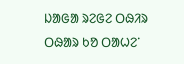ᱡᱟᱜᱟ ᱨᱮᱜᱮ ᱛᱷᱤᱨ ᱛᱷᱟᱨ ᱠᱚ ᱛᱟᱦᱮᱸ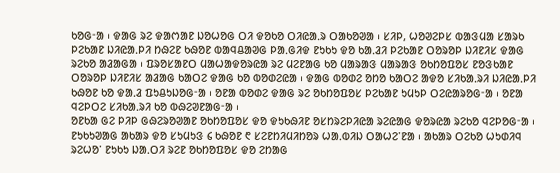ᱠᱚᱜᱼᱟ ᱾ ᱫᱟᱜ ᱨᱮ ᱫᱟᱬᱟᱱ ᱡᱚᱦᱚᱜ ᱛᱤ ᱫᱚᱠᱚ ᱛᱤᱭᱟᱹᱨ ᱛᱟᱠᱚᱣᱟ ᱾ ᱥᱤᱞ, ᱦᱚᱣᱮᱞᱥ ᱵᱟᱝᱢᱟ ᱥᱟᱨᱠ ᱞᱮᱠᱟᱱ ᱡᱤᱭᱟᱹᱞᱤ ᱴᱷᱮᱱ ᱠᱷᱚᱱ ᱵᱟᱧᱪᱟᱣᱜ ᱞᱟᱹᱜᱤᱫ ᱱᱩᱠᱩ ᱫᱚ ᱠᱟᱹᱲᱤ ᱞᱮᱠᱟᱱ ᱛᱚᱨᱚᱞ ᱡᱤᱱᱤᱥ ᱫᱟᱜ ᱨᱮᱠᱚ ᱟᱲᱟᱜᱟ ᱾ ᱯᱨᱚᱥᱟᱱᱛ ᱢᱟᱦᱟᱫᱚᱨᱭᱟ ᱨᱮ ᱢᱮᱱᱟᱜ ᱠᱚ ᱢᱟᱨᱟᱝ ᱢᱟᱨᱟᱝ ᱚᱠᱴᱚᱯᱚᱥ ᱱᱚᱝᱠᱟᱱ ᱛᱚᱨᱚᱞ ᱡᱤᱱᱤᱥ ᱟᱲᱟᱜ ᱠᱟᱛᱮ ᱫᱟᱜ ᱠᱚ ᱵᱚᱰᱮᱭᱟ ᱾ ᱫᱟᱜ ᱵᱚᱰᱮ ᱚᱴᱚ ᱠᱟᱛᱮ ᱟᱫᱚ ᱥᱤᱠᱟᱹᱨᱤ ᱡᱤᱭᱟᱹᱞᱤ ᱠᱷᱚᱱ ᱠᱚ ᱫᱟᱹᱲ ᱯᱩᱪᱩᱡᱚᱜᱼᱟ ᱾ ᱚᱱᱟ ᱵᱚᱰᱮ ᱫᱟᱜ ᱨᱮ ᱚᱠᱴᱚᱯᱚᱥ ᱞᱮᱠᱟᱱ ᱩᱢᱩᱞ ᱛᱮᱭᱟᱨᱚᱜᱼᱟ ᱾ ᱚᱱᱟ ᱧᱮᱞᱛᱮ ᱥᱤᱠᱟᱹᱨᱤ ᱠᱚ ᱵᱷᱮᱣᱱᱟᱜᱼᱟ ᱾
ᱚᱱᱠᱟ ᱜᱮ ᱞᱤᱞ ᱜᱷᱮᱨᱚᱣᱟᱱ ᱚᱠᱴᱚᱯᱚᱥ ᱫᱚ ᱫᱩᱠᱷᱤᱱ ᱚᱥᱴᱨᱮᱞᱤᱭᱟ ᱨᱮᱭᱟᱜ ᱫᱚᱨᱭᱟ ᱨᱮᱠᱚ ᱧᱮᱞᱚᱜᱼᱟ ᱾ ᱱᱩᱠᱩᱣᱟᱜ ᱟᱠᱟᱨ ᱫᱚ ᱥᱩᱢᱩᱝ ᱔ ᱠᱷᱚᱱ ᱖ ᱥᱮᱱᱴᱤᱢᱤᱴᱚᱨ ᱦᱟᱹᱵᱤᱡ ᱛᱟᱦᱮᱸᱱᱟ ᱾ ᱟᱠᱟᱨ ᱛᱮᱠᱚ ᱦᱩᱰᱤᱧ ᱨᱮᱦᱚᱸ ᱱᱩᱠᱩ ᱡᱟᱹᱛᱤ ᱨᱮᱱ ᱚᱠᱴᱚᱯᱚᱥ ᱫᱚ ᱮᱴᱟᱜ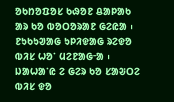ᱚᱠᱴᱚᱯᱚᱥ ᱠᱷᱚᱱ ᱪᱟᱞᱟᱠ ᱟᱨ ᱠᱚ ᱵᱚᱛᱚᱨᱟᱱ ᱜᱮᱭᱟ ᱾ ᱱᱩᱠᱩᱣᱟᱜ ᱩᱞᱤᱫᱟᱜ ᱨᱮᱫᱚ ᱵᱤᱥ ᱦᱚᱸ ᱢᱮᱱᱟᱜᱼᱟ ᱾ ᱡᱟᱦᱟᱸᱭ ᱮ ᱜᱮᱨ ᱠᱚ ᱥᱟᱶᱛᱮ ᱵᱤᱥ ᱫᱚ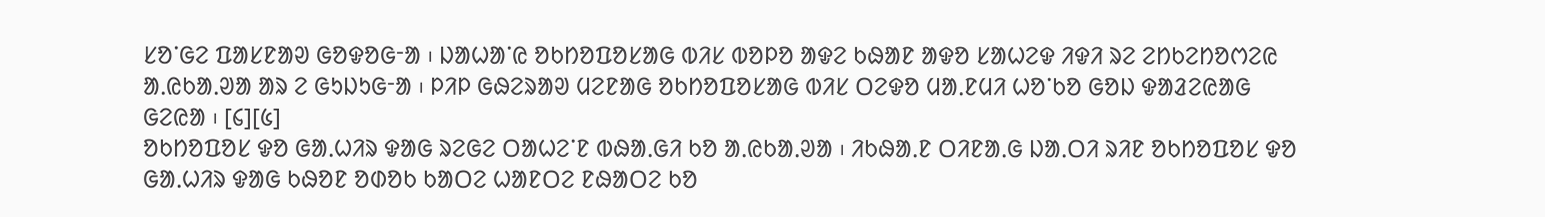ᱥᱚᱸᱜᱮ ᱯᱟᱥᱱᱟᱣ ᱜᱚᱫᱚᱜᱼᱟ ᱾ ᱡᱟᱦᱟᱸᱭ ᱚᱠᱴᱚᱯᱚᱥᱟᱜ ᱵᱤᱥ ᱵᱚᱞᱚ ᱟᱫᱮ ᱠᱷᱟᱱ ᱟᱫᱚ ᱥᱟᱦᱮᱫ ᱤᱫᱤ ᱨᱮ ᱮᱴᱠᱮᱴᱚᱬᱮᱭ ᱟᱹᱭᱠᱟᱹᱣᱟ ᱟᱨ ᱮ ᱜᱩᱡᱩᱜᱼᱟ ᱾ ᱞᱤᱞ ᱜᱷᱮᱨᱟᱣ ᱢᱮᱱᱟᱜ ᱚᱠᱴᱚᱯᱚᱥᱟᱜ ᱵᱤᱥ ᱛᱮᱫᱚ ᱢᱟᱹᱱᱢᱤ ᱦᱚᱸᱠᱚ ᱜᱚᱡ ᱫᱟᱲᱮᱭᱟᱜ ᱜᱮᱭᱟ ᱾ [᱔][᱕]
ᱚᱠᱴᱚᱯᱚᱥ ᱫᱚ ᱜᱟᱹᱦᱤᱨ ᱫᱟᱜ ᱨᱮᱜᱮ ᱛᱟᱦᱮᱸᱱ ᱵᱷᱟᱹᱜᱤ ᱠᱚ ᱟᱹᱭᱠᱟᱹᱣᱟ ᱾ ᱤᱠᱷᱟᱹᱱ ᱛᱤᱱᱟᱹᱜ ᱡᱟᱹᱛᱤ ᱨᱤᱱ ᱚᱠᱴᱚᱯᱚᱥ ᱫᱚ ᱜᱟᱹᱦᱤᱨ ᱫᱟᱜ ᱠᱷᱚᱱ ᱚᱰᱚᱠ ᱠᱟᱛᱮ ᱦᱟᱱᱛᱮ ᱱᱷᱟᱛᱮ ᱠᱚ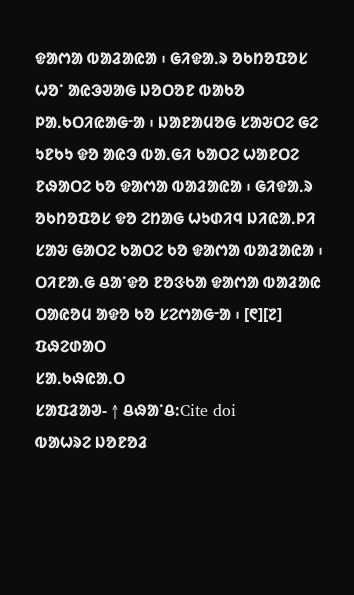ᱫᱟᱬᱟ ᱵᱟᱲᱟᱭᱟ ᱾ ᱜᱤᱫᱟᱹᱨ ᱚᱠᱴᱚᱯᱚᱥ ᱦᱚᱸ ᱟᱭᱳᱣᱟᱜ ᱡᱚᱛᱚᱱ ᱵᱟᱠᱚ ᱞᱟᱹᱠᱛᱤᱭᱟᱜᱼᱟ ᱾ ᱡᱟᱱᱟᱢᱚᱜ ᱥᱟᱶᱛᱮ ᱜᱮ ᱩᱱᱠᱩ ᱫᱚ ᱟᱭᱳ ᱵᱟᱹᱜᱤ ᱠᱟᱛᱮ ᱦᱟᱱᱛᱮ ᱱᱷᱟᱛᱮ ᱠᱚ ᱫᱟᱬᱟ ᱵᱟᱲᱟᱭᱟ ᱾ ᱜᱤᱫᱟᱹᱨ ᱚᱠᱴᱚᱯᱚᱥ ᱫᱚ ᱮᱴᱟᱜ ᱦᱩᱰᱤᱧ ᱡᱤᱭᱟᱹᱞᱤ ᱥᱟᱶ ᱜᱟᱛᱮ ᱠᱟᱛᱮ ᱠᱚ ᱫᱟᱬᱟ ᱵᱟᱲᱟᱭᱟ ᱾ ᱛᱤᱱᱟᱹᱜ ᱪᱟᱸᱫᱚ ᱱᱚᱝᱠᱟ ᱫᱟᱬᱟ ᱵᱟᱲᱟᱭ ᱛᱟᱭᱚᱢ ᱟᱫᱚ ᱠᱚ ᱥᱮᱬᱟᱜᱼᱟ ᱾ [᱖][᱗]
ᱯᱷᱮᱰᱟᱛ
ᱥᱟᱹᱠᱷᱭᱟᱹᱛ
ᱥᱟᱯᱲᱟᱣ- ↑ ᱪᱷᱟᱸᱪ:Cite doi
ᱵᱟᱦᱨᱮ ᱡᱚᱱᱚᱲ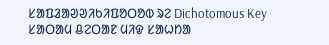ᱥᱟᱯᱲᱟᱣᱣᱤᱠᱤᱯᱚᱛᱚᱵ ᱨᱮ Dichotomous Key ᱥᱟᱛᱟᱢ ᱪᱮᱛᱟᱱ ᱢᱤᱫ ᱥᱟᱦᱴᱟ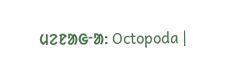ᱢᱮᱱᱟᱜᱼᱟ: Octopoda |